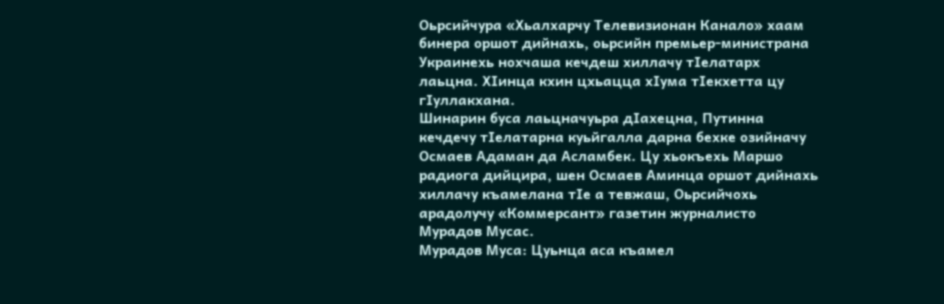Оьрсийчура «Хьалхарчу Телевизионан Канало» хаам бинера оршот дийнахь, оьрсийн премьер-министрана Украинехь нохчаша кечдеш хиллачу тIелатарх лаьцна. ХIинца кхин цхьацца хIума тIекхетта цу гIуллакхана.
Шинарин буса лаьцначуьра дIахецна, Путинна кечдечу тIелатарна куьйгалла дарна бехке озийначу Осмаев Адаман да Асламбек. Цу хьокъехь Маршо радиога дийцира, шен Осмаев Аминца оршот дийнахь хиллачу къамелана тIе а тевжаш, Оьрсийчохь арадолучу «Коммерсант» газетин журналисто Мурадов Мусас.
Мурадов Муса: Цуьнца аса къамел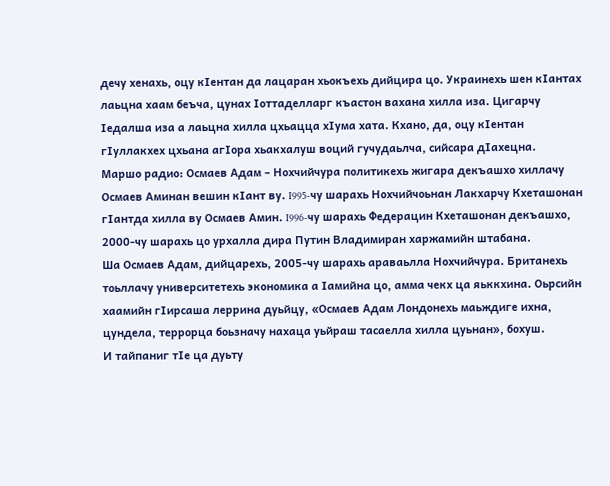дечу хенахь, оцу кIентан да лацаран хьокъехь дийцира цо. Украинехь шен кIантах лаьцна хаам беъча, цунах Iоттаделларг къастон вахана хилла иза. Цигарчу Iедалша иза а лаьцна хилла цхьацца хIума хата. Кхано, да, оцу кIентан гIуллакхех цхьана агIора хьакхалуш воций гучудаьлча, сийсара дIахецна.
Маршо радио: Осмаев Адам – Нохчийчура политикехь жигара декъашхо хиллачу Осмаев Аминан вешин кIант ву. I995-чу шарахь Нохчийчоьнан Лакхарчу Кхеташонан гIантда хилла ву Осмаев Амин. I996-чу шарахь Федерацин Кхеташонан декъашхо, 2000-чу шарахь цо урхалла дира Путин Владимиран харжамийн штабана.
Ша Осмаев Адам, дийцарехь, 2005-чу шарахь араваьлла Нохчийчура. Британехь тоьллачу университетехь экономика а Iамийна цо, амма чекх ца яьккхина. Оьрсийн хаамийн гIирсаша леррина дуьйцу, «Осмаев Адам Лондонехь маьждиге ихна, цундела, террорца боьзначу нахаца уьйраш тасаелла хилла цуьнан», бохуш.
И тайпаниг тIе ца дуьту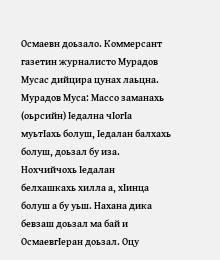Осмаевн доьзало. Коммерсант газетин журналисто Мурадов Мусас дийцира цунах лаьцна.
Мурадов Муса: Массо заманахь (оьрсийн) Iедална чIогIа муьтIахь болуш, Iедалан балхахь болуш, доьзал бу иза. Нохчийчохь Iедалан белхашкахь хилла а, хIинца болуш а бу уьш. Нахана дика бевзаш доьзал ма бай и ОсмаевгIеран доьзал. Оцу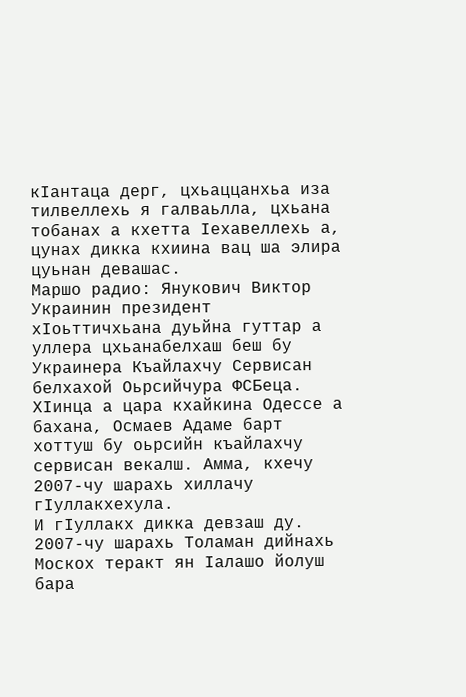кIантаца дерг, цхьаццанхьа иза тилвеллехь я галваьлла, цхьана тобанах а кхетта Iехавеллехь а, цунах дикка кхиина вац ша элира цуьнан девашас.
Маршо радио: Янукович Виктор Украинин президент хIоьттичхьана дуьйна гуттар а уллера цхьанабелхаш беш бу Украинера Къайлахчу Сервисан белхахой Оьрсийчура ФСБеца. ХIинца а цара кхайкина Одессе а бахана, Осмаев Адаме барт хоттуш бу оьрсийн къайлахчу сервисан векалш. Амма, кхечу 2007-чу шарахь хиллачу гIуллакхехула.
И гIуллакх дикка девзаш ду. 2007-чу шарахь Толаман дийнахь Москох теракт ян Iалашо йолуш бара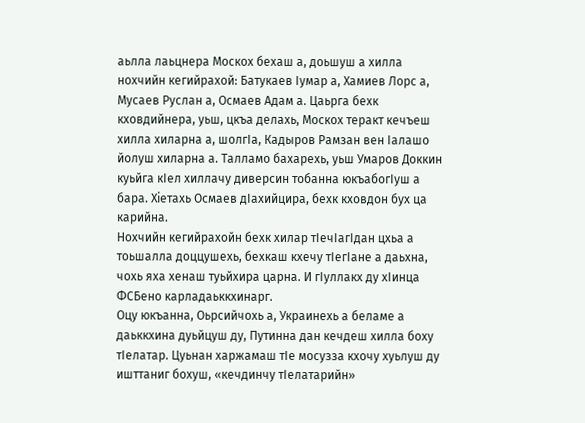аьлла лаьцнера Москох бехаш а, доьшуш а хилла нохчийн кегийрахой: Батукаев Iумар а, Хамиев Лорс а, Мусаев Руслан а, Осмаев Адам а. Цаьрга бехк кховдийнера, уьш, цкъа делахь, Москох теракт кечъеш хилла хиларна а, шолгIа, Кадыров Рамзан вен Iалашо йолуш хиларна а. Талламо бахарехь, уьш Умаров Доккин куьйга кIел хиллачу диверсин тобанна юкъабогIуш а бара. Хiетахь Осмаев дIахийцира, бехк кховдон бух ца карийна.
Нохчийн кегийрахойн бехк хилар тIечIагIдан цхьа а тоьшалла доццушехь, бехкаш кхечу тIегIане а даьхна, чохь яха хенаш туьйхира царна. И гIуллакх ду хIинца ФСБено карладаьккхинарг.
Оцу юкъанна, Оьрсийчохь а, Украинехь а беламе а даьккхина дуьйцуш ду, Путинна дан кечдеш хилла боху тIелатар. Цуьнан харжамаш тIе мосузза кхочу хуьлуш ду ишттаниг бохуш, «кечдинчу тIелатарийн»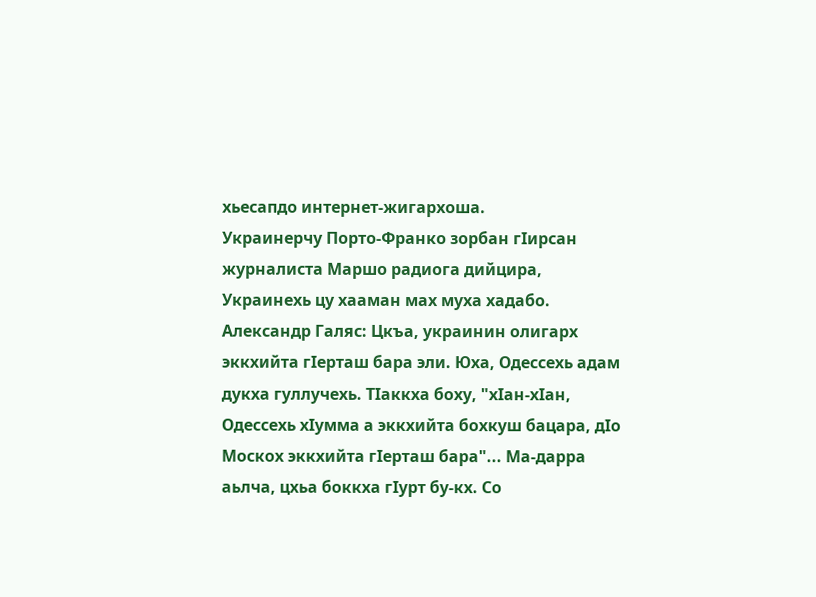хьесапдо интернет-жигархоша.
Украинерчу Порто-Франко зорбан гIирсан журналиста Маршо радиога дийцира, Украинехь цу хааман мах муха хадабо.
Александр Галяс: Цкъа, украинин олигарх эккхийта гIерташ бара эли. Юха, Одессехь адам дукха гуллучехь. ТIаккха боху, "хIан-хIан, Одессехь хIумма а эккхийта бохкуш бацара, дIо Москох эккхийта гIерташ бара"... Ма-дарра аьлча, цхьа боккха гIурт бу-кх. Со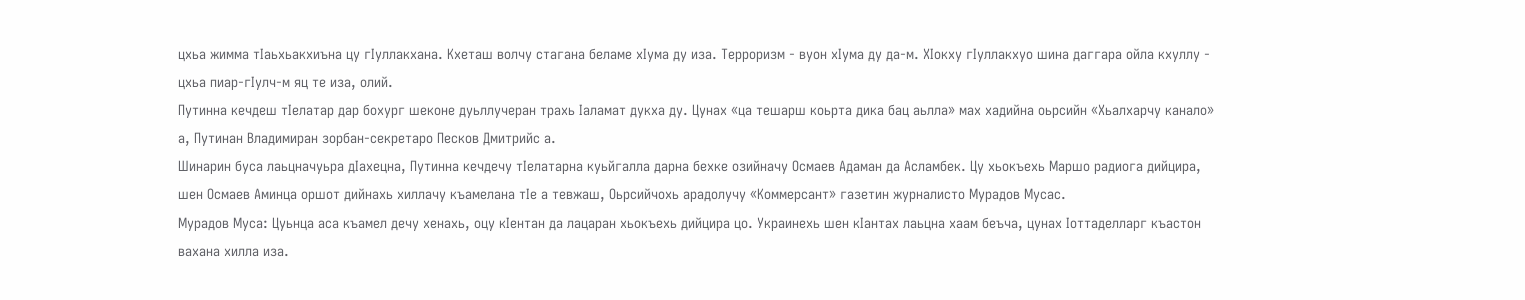цхьа жимма тIаьхьакхиъна цу гIуллакхана. Кхеташ волчу стагана беламе хIума ду иза. Терроризм - вуон хIума ду да-м. ХIокху гIуллакхуо шина даггара ойла кхуллу - цхьа пиар-гIулч-м яц те иза, олий.
Путинна кечдеш тIелатар дар бохург шеконе дуьллучеран трахь Iаламат дукха ду. Цунах «ца тешарш коьрта дика бац аьлла» мах хадийна оьрсийн «Хьалхарчу канало» а, Путинан Владимиран зорбан-секретаро Песков Дмитрийс а.
Шинарин буса лаьцначуьра дIахецна, Путинна кечдечу тIелатарна куьйгалла дарна бехке озийначу Осмаев Адаман да Асламбек. Цу хьокъехь Маршо радиога дийцира, шен Осмаев Аминца оршот дийнахь хиллачу къамелана тIе а тевжаш, Оьрсийчохь арадолучу «Коммерсант» газетин журналисто Мурадов Мусас.
Мурадов Муса: Цуьнца аса къамел дечу хенахь, оцу кIентан да лацаран хьокъехь дийцира цо. Украинехь шен кIантах лаьцна хаам беъча, цунах Iоттаделларг къастон вахана хилла иза.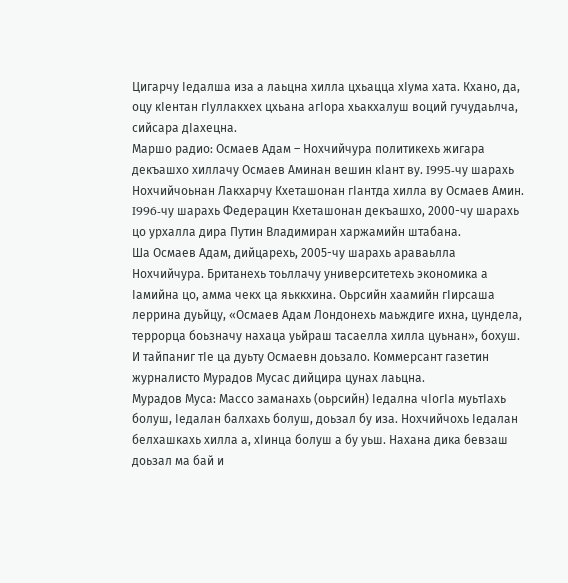Цигарчу Iедалша иза а лаьцна хилла цхьацца хIума хата. Кхано, да, оцу кIентан гIуллакхех цхьана агIора хьакхалуш воций гучудаьлча, сийсара дIахецна.
Маршо радио: Осмаев Адам – Нохчийчура политикехь жигара декъашхо хиллачу Осмаев Аминан вешин кIант ву. I995-чу шарахь Нохчийчоьнан Лакхарчу Кхеташонан гIантда хилла ву Осмаев Амин. I996-чу шарахь Федерацин Кхеташонан декъашхо, 2000-чу шарахь цо урхалла дира Путин Владимиран харжамийн штабана.
Ша Осмаев Адам, дийцарехь, 2005-чу шарахь араваьлла Нохчийчура. Британехь тоьллачу университетехь экономика а Iамийна цо, амма чекх ца яьккхина. Оьрсийн хаамийн гIирсаша леррина дуьйцу, «Осмаев Адам Лондонехь маьждиге ихна, цундела, террорца боьзначу нахаца уьйраш тасаелла хилла цуьнан», бохуш.
И тайпаниг тIе ца дуьту Осмаевн доьзало. Коммерсант газетин журналисто Мурадов Мусас дийцира цунах лаьцна.
Мурадов Муса: Массо заманахь (оьрсийн) Iедална чIогIа муьтIахь болуш, Iедалан балхахь болуш, доьзал бу иза. Нохчийчохь Iедалан белхашкахь хилла а, хIинца болуш а бу уьш. Нахана дика бевзаш доьзал ма бай и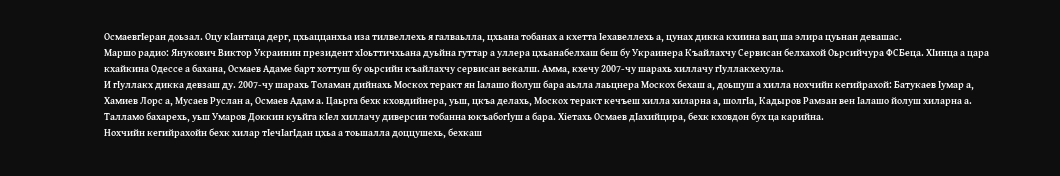ОсмаевгIеран доьзал. Оцу кIантаца дерг, цхьаццанхьа иза тилвеллехь я галваьлла, цхьана тобанах а кхетта Iехавеллехь а, цунах дикка кхиина вац ша элира цуьнан девашас.
Маршо радио: Янукович Виктор Украинин президент хIоьттичхьана дуьйна гуттар а уллера цхьанабелхаш беш бу Украинера Къайлахчу Сервисан белхахой Оьрсийчура ФСБеца. ХIинца а цара кхайкина Одессе а бахана, Осмаев Адаме барт хоттуш бу оьрсийн къайлахчу сервисан векалш. Амма, кхечу 2007-чу шарахь хиллачу гIуллакхехула.
И гIуллакх дикка девзаш ду. 2007-чу шарахь Толаман дийнахь Москох теракт ян Iалашо йолуш бара аьлла лаьцнера Москох бехаш а, доьшуш а хилла нохчийн кегийрахой: Батукаев Iумар а, Хамиев Лорс а, Мусаев Руслан а, Осмаев Адам а. Цаьрга бехк кховдийнера, уьш, цкъа делахь, Москох теракт кечъеш хилла хиларна а, шолгIа, Кадыров Рамзан вен Iалашо йолуш хиларна а. Талламо бахарехь, уьш Умаров Доккин куьйга кIел хиллачу диверсин тобанна юкъабогIуш а бара. Хiетахь Осмаев дIахийцира, бехк кховдон бух ца карийна.
Нохчийн кегийрахойн бехк хилар тIечIагIдан цхьа а тоьшалла доццушехь, бехкаш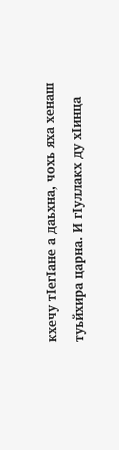кхечу тIегIане а даьхна, чохь яха хенаш туьйхира царна. И гIуллакх ду хIинца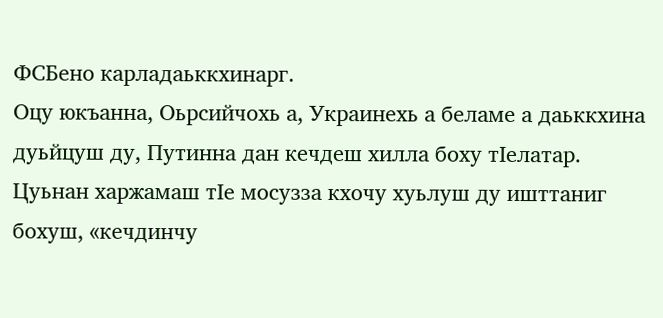ФСБено карладаьккхинарг.
Оцу юкъанна, Оьрсийчохь а, Украинехь а беламе а даьккхина дуьйцуш ду, Путинна дан кечдеш хилла боху тIелатар. Цуьнан харжамаш тIе мосузза кхочу хуьлуш ду ишттаниг бохуш, «кечдинчу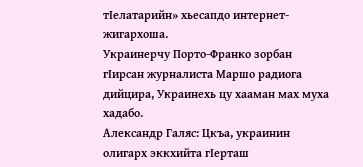тIелатарийн» хьесапдо интернет-жигархоша.
Украинерчу Порто-Франко зорбан гIирсан журналиста Маршо радиога дийцира, Украинехь цу хааман мах муха хадабо.
Александр Галяс: Цкъа, украинин олигарх эккхийта гIерташ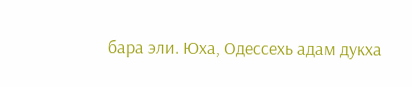бара эли. Юха, Одессехь адам дукха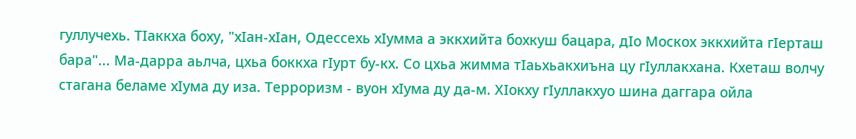гуллучехь. ТIаккха боху, "хIан-хIан, Одессехь хIумма а эккхийта бохкуш бацара, дIо Москох эккхийта гIерташ бара"... Ма-дарра аьлча, цхьа боккха гIурт бу-кх. Со цхьа жимма тIаьхьакхиъна цу гIуллакхана. Кхеташ волчу стагана беламе хIума ду иза. Терроризм - вуон хIума ду да-м. ХIокху гIуллакхуо шина даггара ойла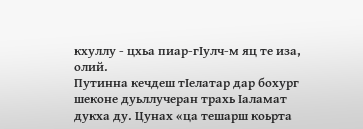кхуллу - цхьа пиар-гIулч-м яц те иза, олий.
Путинна кечдеш тIелатар дар бохург шеконе дуьллучеран трахь Iаламат дукха ду. Цунах «ца тешарш коьрта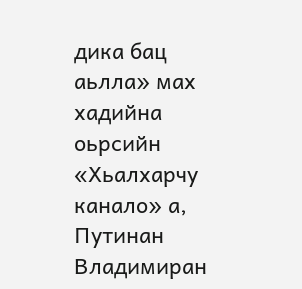дика бац аьлла» мах хадийна оьрсийн «Хьалхарчу канало» а, Путинан Владимиран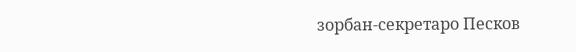зорбан-секретаро Песков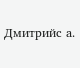Дмитрийс а.